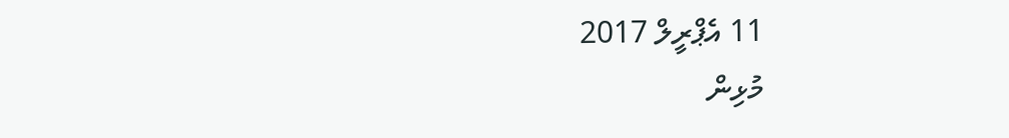11 އެޕްރީލް 2017
މުޅިން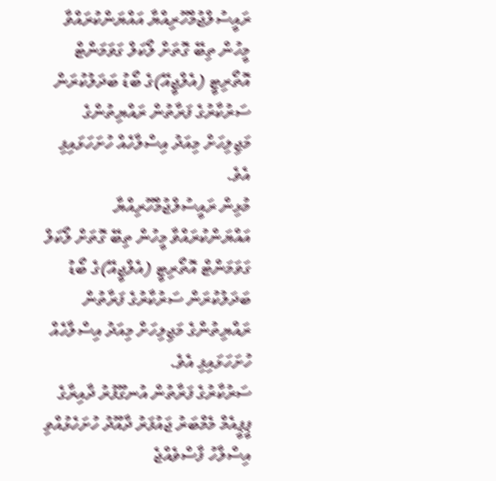ރައީސުލްޖުމްހޫރިއްޔާ އައްޔަންކުރައްވާ މީހުން ތިބޭ ގޮތަށް ލޯކަލް ގަވަމަންޓް އޮތޯރިޓީ (އެލްޖީއޭ)ގެ ބޯޑު ބަދަލުކުރަން ސަރުކާރުގެ ފަރާތުން ރައްޔިތުންގެ މަޖިލިހަށް މިއަދު އިސްލާހެއް ހުށަހަޅައިފި އެވެ.
މުޅިން ރައީސުލްޖުމްހޫރިއްޔާ އައްޔަންކުރައްވާ މީހުން ތިބޭ ގޮތަށް ލޯކަލް ގަވަމަންޓް އޮތޯރިޓީ (އެލްޖީއޭ)ގެ ބޯޑު ބަދަލުކުރަން ސަރުކާރުގެ ފަރާތުން ރައްޔިތުންގެ މަޖިލިހަށް މިއަދު އިސްލާހެއް ހުށަހަޅައިފި އެވެ.
ސަރުކާރުގެ ފަރާތުން އުނގޫފުރު ދާއިރާގެ ޕީޕީއެމް މެމްބަރު ޖައުފަރު ދާއޫދު ހުށަހެޅުއްވި އިސްލާހު ފާސްވެއްޖެ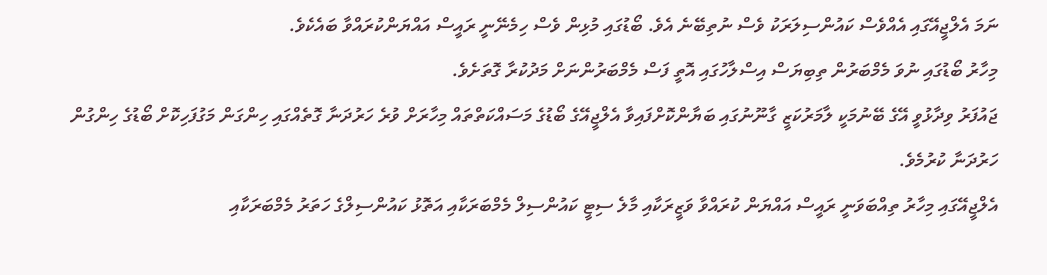ނަމަ އެލްޖީއޭގައި އެއްވެސް ކައުންސިލަރަކު ވެސް ނުތިބޭނެ އެވެ. ބޯޑުގައި މުޅިން ވެސް ހިމެނޭނީ ރައީސް އައްޔަންކުރައްވާ ބައެކެވެ.
މިހާރު ބޯޑުގައި ނުވަ މެމްބަރުން ތިބިޔަސް އިސްލާހުގައި އޮތީ ފަސް މެމްބަރުންނަށް މަދުކުރާ ގޮތަށެވެ.
ޖައުފަރު ވިދާޅުވީ އޭގެ ބޭނުމަކީ ލާމަރުކަޒީ ގާނޫނުގައި ބަޔާންކޮށްފައިވާ އެލްޖީއޭގެ ބޯޑުގެ މަސައްކަތްތައް މިހާރަށް ވުރެ ހަރުދަނާ ގޮތެއްގައި ހިންގަން މަގުފަހިކޮށް ބޯޑުގެ ހިންގުން ހަރުދަނާ ކުރުމެވެ.
އެލްޖީއޭގައި މިހާރު ތިއްބަވަނީ ރައީސް އައްޔަން ކުރައްވާ ވަޒީރަކާއި މާލެ ސިޓީ ކައުންސިލް މެމްބަރަކާއި އަތޮޅު ކައުންސިލްގެ ހަތަރު މެމްބަރަކާއި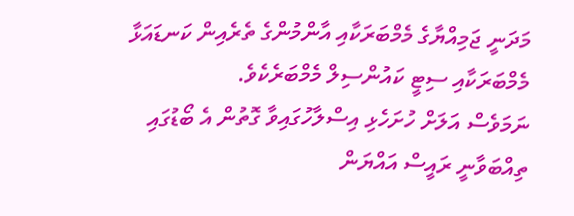މަދަނީ ޖަމިއްޔާގެ މެމްބަރަކާއި އާންމުންގެ ތެރެއިން ކަނޑައަޅާ މެމްބަރަކާއި ސިޓީ ކައުންސިލް މެމްބަރެކެވެ.
ނަމަވެސް އަލަށް ހުށަހެޅި އިސްލާހުގައިވާ ގޮތުން އެ ބޯޑުގައި ތިއްބަވާނީ ރައީސް އައްޔަން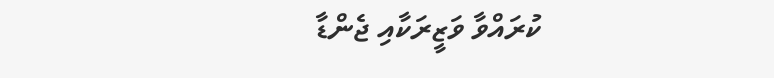ކުރައްވާ ވަޒީރަކާއި ޖެންޑާ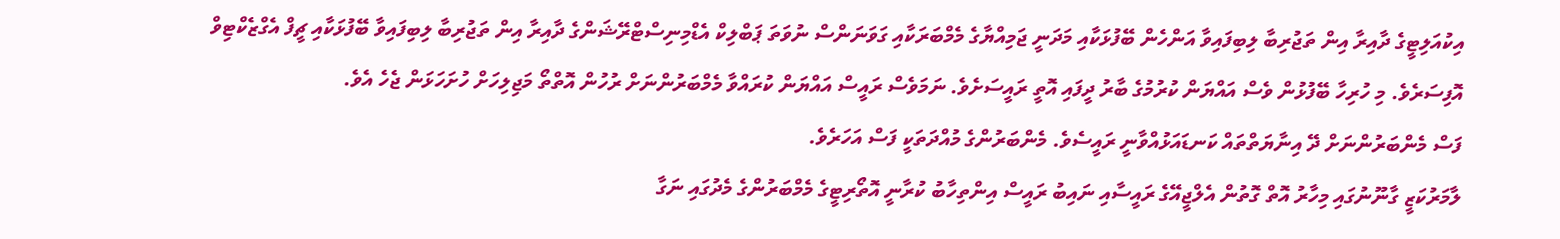އިކުއަލިޓީގެ ދާއިރާ އިން ތަޖުރިބާ ލިބިފައިވާ އަންހެން ބޭފުޅަކާއި މަދަނީ ޖަމިއްޔާގެ މެމްބަރަކާއި ގަވަނަންސް ނުވަތަ ޕަބްލިކް އެޑްމިނިސްޓްރޭޝަންގެ ދާއިރާ އިން ތަޖުރިބާ ލިބިފައިވާ ބޭފުޅަކާއި ޗީފް އެގްޒެކްޓިވް އޮފިސަރެވެ. މި ހުރިހާ ބޭފުޅުން ވެސް އައްޔަން ކުރުމުގެ ބާރު ދީފައި އޮތީ ރައީސަށެވެ. ނަމަވެސް ރައީސް އައްޔަން ކުރައްވާ މެމްބަރުންނަށް ރުހުން އޮތްތޯ މަޖިލިހަށް ހުށަހަޅަން ޖެހެ އެވެ.
ފަސް މެންބަރުންނަށް ދޭ އިނާޔަތްތައް ކަނޑައަޅުއްވާނީ ރައީސެވެ. މެންބަރުންގެ މުއްދަތަކީ ފަސް އަހަރެވެ.
ލާމަރުކަޒީ ގާނޫނުގައި މިހާރު އޮތް ގޮތުން އެލްޖީއޭގެ ރައީސާއި ނައިބު ރައީސް އިންތިހާބު ކުރާނީ އޮތޯރިޓީގެ މެމްބަރުންގެ މެދުގައި ނަގާ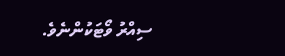ސިއްރު ވޯޓަކުންނެވެ.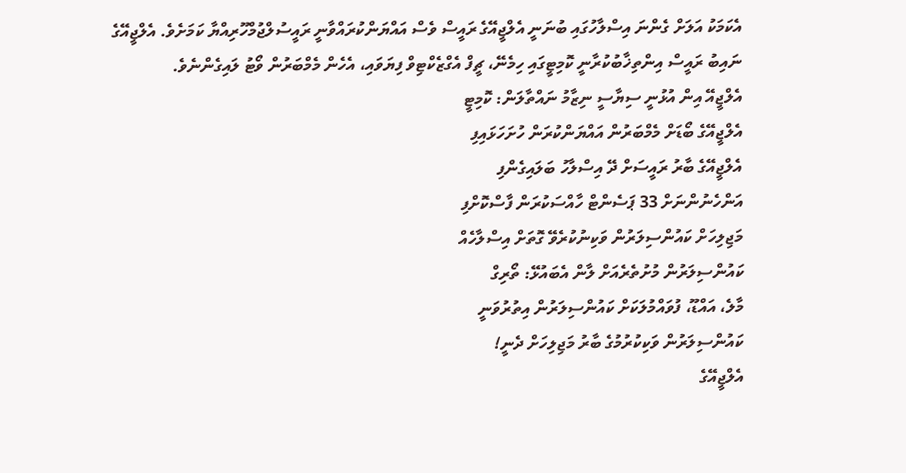އެކަމަކު އަލަށް ގެންނަ އިސްލާހުގައި ބުނަނީ އެލްޖީއޭގެ ރައީސް ވެސް އައްޔަންކުރައްވާނީ ރައީސުލްޖުމްހޫރިއްޔާ ކަމަށެވެ. އެލްޖީއޭގެ ނައިބު ރައީސް އިންތިޚާބުކުރާނީ ކޮމިޓީގައި ހިމެނޭ، ޗީފް އެގްޒެކްޓިވް ފިޔަވައި، އެހެން މެމްބަރުން ވޯޓު ލައިގެންނެވެ.
އެލްޖީއޭ އިން އުޅުނީ ސިޔާސީ ނިޒާމު ނައްތާލަން: ކޮމިޓީ
އެލްޖީއޭގެ ބޯޑަށް މެމްބަރުން އައްޔަންކުރަން ހުށަހަޅައިފި
އެލްޖީއޭގެ ބާރު ރައީސަށް ދޭ އިސްލާހު ބަލައިގެންފި
އަންހެނުންނަށް 33 ޕަސެންޓް ހާއްސަކުރަން ފާސްކޮށްފި
މަޖިލިހަށް ކައުންސިލަރުން ވަކިނުކުރެވޭ ގޮތަށް އިސްލާހެއް
ކައުންސިލަރުން މުށުތެރެއަށް ލާން އެބައުޅޭ: ތޯރިގް
މާލެ، އައްޑޫ، ފުވައްމުލަކަށް ކައުންސިލަރުން އިތުރުވަނީ
ކައުންސިލަރުން ވަކިކުރުމުގެ ބާރު މަޖިލިހަށް ދެނީ!
އެލްޖީއޭގެ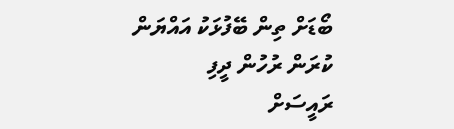ބޯޑަށް ތިން ބޭފުޅަކު އައްޔަން ކުރަން ރުހުން ދީފި
ރައީސަށް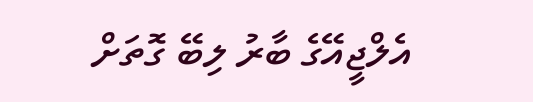އެލްޖީއޭގެ ބާރު ލިބޭ ގޮތަށް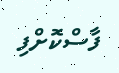ފާސްކޮށްފި